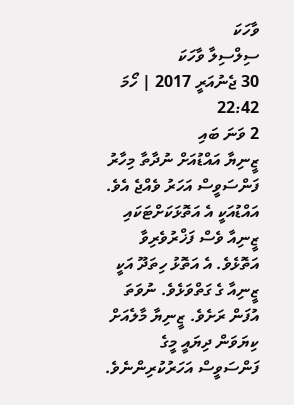ވާހަކަ
ސިލްސިލާ ވާހަކަ
30 ޖެނުއަރީ 2017 | ހޯމަ 22:42
2 ވަނަ ބައި
ޒީނިޔާ އައްޑުއަށް ނުދާތާ މިހާރު ފަންސަވީސް އަހަރު ވެއްޖެ އެވެ. އައްޑުއަކީ އެ އަތޮޅަކަށްޓަކައި ޒީނިއާ ވެސް ފަޚްރުވެރިވާ އަތޮޅެވެ. އެ އަތޮޅު ހިތަދޫ އަކީ ޒީނިއާ ގެ ގަތްވަޅެވެ. ނުވަތަ އުފަން ރަށެވެ. ޒީނިޔާ މާލެއަށް ކިޔަވަން ދިޔައީ މީގެ ފަންސަވީސް އަހަރުކުރިންނެވެ.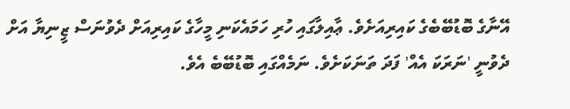އޭނާގެ ބޮޑުބޭބެގެ ކައިރިއަށެވެ. ޢާއިލާގައި ހުރި ހަމައެކަނި މީހާގެ ކައިރިއަށް ދެވުނަސް ޒީނިޔާ އަށް ދެވުނީ 'ނަރަކަ އެއް' ފަދަ ތަނަކަށެވެ. ނަމެއްގައި ބޮޑުބޭބެ އެވެ.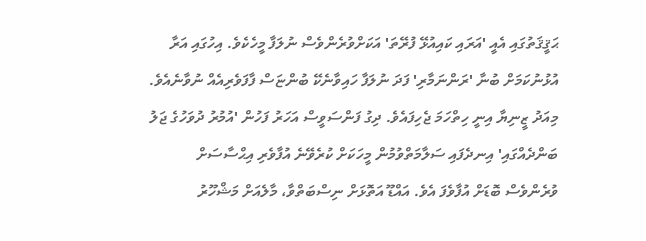ޙަޤީޤަތުގައި އެއީ 'އަރައި ކައިއުޅޭ ފުރޭތަ' އަކަށްވުރެންވެސް ނުލަފާ މީހެކެވެ. އިހުގައި އަރާ އުޅުނުކަމަށް ބުނާ 'ރަންނަމާރި' ފަދަ ނުލަފާ ހައިވާނެކޭ ބުންޏަސް ފާފަވެރިއެއް ނުވާނެއެވެ.
މިއަދު ޒީނިޔާ އިނީ ހިތްހަމަ ޖެހިފައެވެ. ދިގު ފަންސަވީސް އަހަރު ފަހުން 'އުމުރު ދުވަހުގެ ޖަލު ބަންދެއްގައި' އިނދެފައި ސަލާމަތްވުމުން މީހަކަށް ކުރެވޭނެ އުފާވެރި އިޙްސާސަށް ވުރެންވެސް ބޮޑަށް އުފާވެފަ އެވެ. އައްޑޫ އަތޮޅަށް ނިސްބަތްވާ، މާލެއަށް މަޝްހޫރު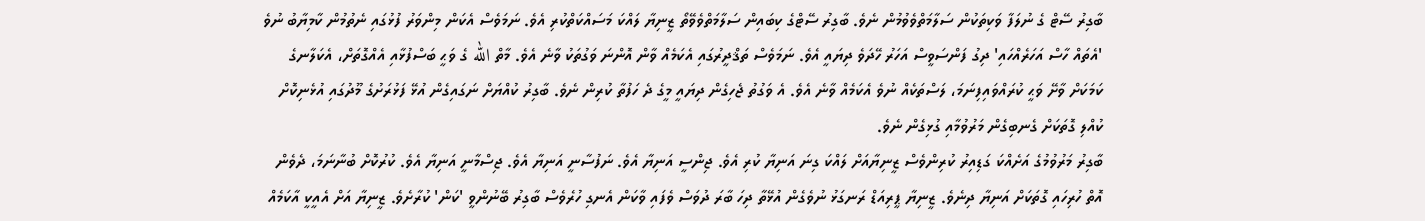ބާގިރު ސޭޓް ގެ ނުލަފާ ވަކިތަކުން ސަލާމަތްވެވުމުން ނެވެ. ބާގިރު ސޭޓްގެ ކިބައިން ސަލާމަތްވެވޭތޯ ޒީނިޔާ ލައްކަ މަސައްކަތްކުރި އެވެ. ނަމަވެސް އެކަން މިންވަރު ފުޅުގައި ނެތުމުން ކާމިޔާބު ނުވެ 'އެތައް ހާސް އަހަރެއްހައި' ދިގު ފަންސަވީސް އަހަރު ހޭދަވެ ދިޔައީ އެވެ. ނަމަވެސް ތަޤްދީރުގައި އެކަމެއް ވާން އޮންނަ ވަގުތަކު ވާނެ އެވެ. މާތް الله ގެ ވަޙީ ބަސްފުޅާއި އެއްގޮތަށް، އެކަލާނގެ ކަމަކަށް ވާށޭ ވަޙީ ކުރައްވައިފިނަމަ، ލަސްތަކެއް ނުވެ އެކަމެއް ވާނެ އެވެ. އެ ވަގުތު ޖެހިގެން ދިޔައީ މީގެ ދެ ހަފުތާ ކުރިން ނެވެ. ބާގިރު ކުއްޔަށް ނަގައިގެން އުޅޭ ފަޅުރަށުގެ މޫދުގައި އުޅެނިކޮށް ކުއްލި ގޮތަކަށް ގެނބިގެން މަރުވުމާއި ގުޅިގެން ނެވެ.
ބާގިރު މަރުވުމުގެ އަށެއްކަ ގަޑިއިރު ކުރިންވެސް ޒީނިޔާއަށް ލައްކަ ގިނަ އަނިޔާ ކުރި އެވެ. ޖިންސީ އަނިޔާ އެވެ. ނަފުސާނީ އަނިޔާ އެވެ. ޖިސްމާނީ އަނިޔާ އެވެ. ކުރުކޮށް ބުނާނަމަ، ދެވެން އޮތް ހުރިހައި ގޮތަކަށް އަނިޔާ ދިނެވެ. ޒީނިޔާ ޕީރިއަޑް ރަނގަޅު ނުވެގެން އުޅޭތާ ދިހަ ބާރަ ދުވަސް ވެފައި ވާކަން އެނގި ހުރެވެސް ބާގިރު ބޭނުންވީ 'ކަން' ކުރާށެވެ. ޒީނިޔާ އަށް އެއީކީ އާކަމެއް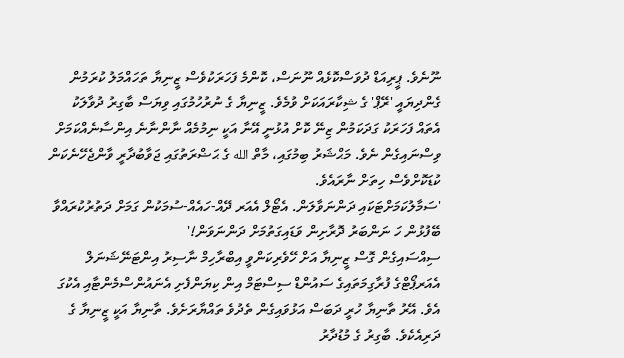ނޫނެވެ. ޕީރިއަޑް ދުވަސްކޮޅެއް ނޫނަސް، ކޮންމެ ފަހަރަކުވެސް ޒީނިޔާ ތަހައްމަލު ކުރަމުން ގެންދިޔައީ 'ރޭޕް' ގެ ޝިކާރައަކަށް ވުމެވެ. ޒީނިޔާ ގެ ނުރުހުމުގައި ވިޔަސް ބާގިރު ދުވާލަކު އެތައް ފަހަރަކު ގަދަކަމުން ޒިނޭ ކޮށް އުޅުނީ އޭނާ އަކީ ނިމުމެއް ނާންނާނެ އިންސާނެއްކަމަށް ވިސްނައިގެން ނެވެ. މަޙްޝަރު ބިމުގައި، މާތް الله ގެ ޙަޟްރަތުގައި ޖަވާބުދާރީ ވާންޖެހޭނެކަން ކުޑަކޮށްވެސް ހިތަށް ނާރައެވެ.
'ސަމާލުކަމަށްޓަކައި ދަންނަވާލަން. އެޓޯލް އެއަރ ދޭއް-ހައެއް-ސުމަކުން ގަމަށް ދަތުރުކުރައްވާ ބޭފުޅުން ހަ ނަންބަރު ދޮރާށިން ވަޑައިގަތުމަށް ދަންނަވަން!'
ސިއްސައިގެން ގޮސް ޒީނިޔާ އަށް ހޭވެރިކަންވީ އިބްރާހިމް ނާސިރު އިންޓަނޭޝަނަލް އެއަރޕޯޓްގެ ފުރާގިމަތައިގެ ސައުންޑް ސިސްޓަމް އިން ކިޔަންފެށި އެނައުންސްމެންޓާއި އެކުގަ އެވެ. އޭރު ތާނިޔާ ހުރީ ދަބަސް އަޅުވައިގެން ތެދުވެ ތައްޔާރަށެވެ. ތާނިޔާ އަކީ ޒީނިޔާ ގެ ދަރިއެކެވެ. ބާގިރު ގެ މުޑުދާރު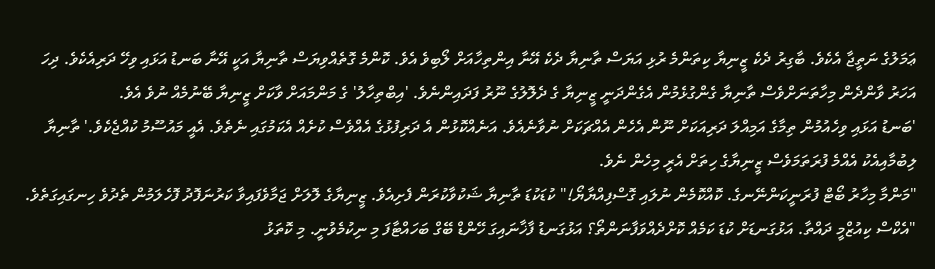ޢަމަލުގެ ނަތީޖާ އެކެވެ. ބާގިރު ދެކެ ޒީނިޔާ ކިތަންމެ ރުޅި އަޔަސް ތާނިޔާ ދެކެ އޭނާ އިންތިހާއަށް ލޯބިވެ އެވެ. ކޮންމެ ގޮތެއްވިޔަސް ތާނިޔާ އަކީ އޭނާ ބަނޑު އަޅައި ވިހޭ ދަރިއެކެވެ. ދިހަ އަހަރު ވާންދެން މިހާތަނަށްވެސް ތާނިޔާ ގެންގުޅެމުން އެގެންދަނީ ޒީނިޔާ ގެ ދެލޮލުގެ ނޫރު ފަދައިންނެވެ. 'އިބްތިހާލު' ގެ މަންމައަށް ވާކަށް ޒީނިޔާ ބޭނުމެއް ނުވެ އެވެ.
'ބަނޑު އަޅައި ވިހެއުމުން ތިމާގެ އަމިއްލަ ދަރިއަކަށް ނޫން އެހެން އެއްޗަކަށް ނުވާނެއެވެ. އަނެއްކޮޅުން އެ ދަރިފުޅުގެ އެއްވެސް ކުށެއް އެކަމުގައި ނެތެވެ. އެއީ މައުސޫމު ކުއްޖެކެވެ.' ތާނިޔާ ލިބުމާއިއެކު އެއްމެ ފުރަތަމަވެސް ޒީނިޔާގެ ހިތަށް އެރީ މިހެން ނެވެ.
"މަންމާ މިހާރު ބޯޓް ފުރަނީކަންނޭނގެ. ކޮއްކޮމެން ނުލައި ގޮސްފިއްޔާޔޯ!" ކުޑަކުޑަ ތާނިޔާ ޝަކުވާކުރަން ފެށިއެވެ. ޒީނިޔާގެ ލޮލަށް ޖަމާވެފައިވާ ކަރުނަފޮދު ފޮހެލަމުން ތެދުވެ ހިނގައިގަތެވެ.
"އެކްސް ކިއުޒްމީ ދައްތާ. އަޅުގަނޑަށް ކުޑަ ކަމެއް ކޮށްދެއްވަފާނަންތޯ؟ އަޅުގަނޑު ފާޚާނައިގަ ހޭންޑް ބޭގް ބަހައްޓާފަ މި ނިކުމެވުނީ. މި ކޮތަޅު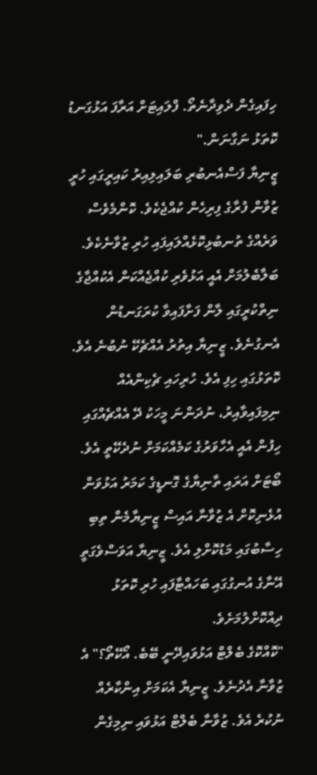ހިފައިގެން ދެވިދާނެތޯ. ފްލައިޓަށް އަރާފަ އަޅުގަނޑު ކޮތަޅު ނަގާނަން."
ޒީނިޔާ ފަސްއެނބުރި ބަލައިލިއިރު ކައިރީގައި ހުރީ ޒުވާން ފުރާގެ ފިރިހެން ކުއްޖެކެވެ. ކޮންމެވެސް ވަރެއްގެ ތުނބުޅިކޮޅެއްލައިފައި ހުރި ޒުވާނެކެވެ. ބަލާބެލުމަށް އެއީ އަޅުވެރި ކުއްޖެއްކަން އެކުއްޖާގެ ނިތްކުރީގައި ލާން ފަށާފައިވާ ކުރަގަނޑުން އެނގުނެވެ. ޒީނިޔާ އިތުރު އެއްޗެކޭ ނުބުނެ އެވެ. ކޮތަޅުގައި ހިފި އެވެ. ހުރިހައި ޗެކިންއެއް ނިމިފައިވާއިރު، ނުދަންނަ މީހަކު ދޭ އެއްޗެއްގައި ހިފުން އެއީ އެހާވަރުގެ ކަމެއްކަމަށް ނުދެކޭތީ އެވެ.
ބޯޓަށް އަރައި ތާނިޔާގެ ގޮނޑީގެ ކަމަރު އަޅުވަން އުޅެނިކޮށް އެ ޒުވާނާ އައިސް ޒީނިޔާމެން ތިބި ހިސާބުގައި މަޑުކޮށްލި އެވެ. ޒީނިޔާ އަވަސްވެގަތީ އޭނާގެ އުނގުގައި ބަހައްޓާފައި ހުރި ކޮތަޅު ދިއްކޮށްލުމަށެވެ.
"ކޮއްކޮގެ ބެލްޓް އަޅުވައިދޭނީ ބޭބެ. އޯކޭތޯ؟" އެ ޒުވާނާ އެދުނެވެ. ޒީނިޔާ އެކަމަށް އިންކާރެއް ނުކުރެ އެވެ. ޒުވާނާ ބެލްޓް އަޅުވައި ނިމިގެން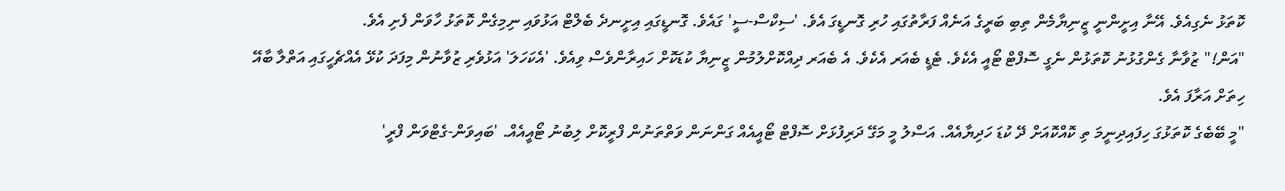ކޮތަޅު ނެގިއެވެ. އޭނާ އިށީންނީ ޒީނިޔާމެން ތިބި ބަރީގެ އަނެއް ފަރާތުގައި ހުރި ގޮނޑީގަ އެވެ. 'ސިކްސް-ސީ' ގައެވެ. ގޮނޑީގައި އިށީނދެ ބެލްޓް އަޅުވައި ނިމިގެން ކޮތަޅު ހާވަން ފެށި އެވެ.
"އަން!" ޒުވާނާ ގެންގުޅުނު ކޮތަޅުން ނެގީ ސޮފްޓް ޓޯއީ އެކެވެ. ޓެޑީ ބެއަރ އެކެވެ. އެ ބެއަރ ދިއްކޮށްލުމުން ޒީނިޔާ ކުޑަކޮށް ހައިރާންވެސް ވިއެވެ. 'އެކަހަލަ' އަޅުވެރި ޒުވާނުން މިފަދަ ކުޅޭ އެއްޗެހީގައި އަތްލާ ބާއޭ ހިތަށް އަރާފަ އެވެ.
"މީ ބޭބެގެ ކޮތަޅުގަ ހިފައިދިނީމަ ތި ކޮއްކޮއަށް ދޭ ކުޑަ ހަދިޔާއެއް. އަސްލު މީ މަގޭ ދަރިފުޅަށް ސޮފްޓް ޓޯއީއެއް ގަންނަން ވަތްތަނުން ފްރީކޮށް ލިބުނު ޓޯއީއެއް. 'ބައިވަން-ގެޓްވަން ފްރީ'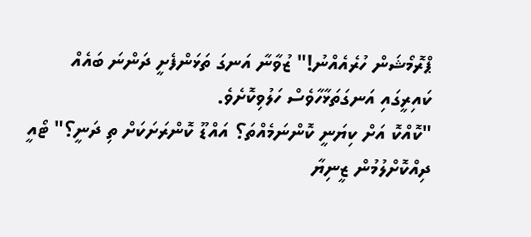ޕްރޮމޯޝަން ހުރެއެއްނު!" ޒުވާނާ އަނގަ ތަޅަންފެށީ ދަންނަ ބައެއް ކައިރީގައި އަނގަތަޅާހާވެސް ހަލުވިކޮށެވެ.
"ކޮއްކޮ އަށް ކިޔަނީ ކޮންނަމެއްތަ؟ އައްޑޫ ކޮންރަށަކަށް ތި ދަނީ؟" ޓޯއީ ދިއްކޮށްލުމުން ޒީނިޔާ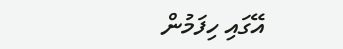އޭގައި ހިފަމުން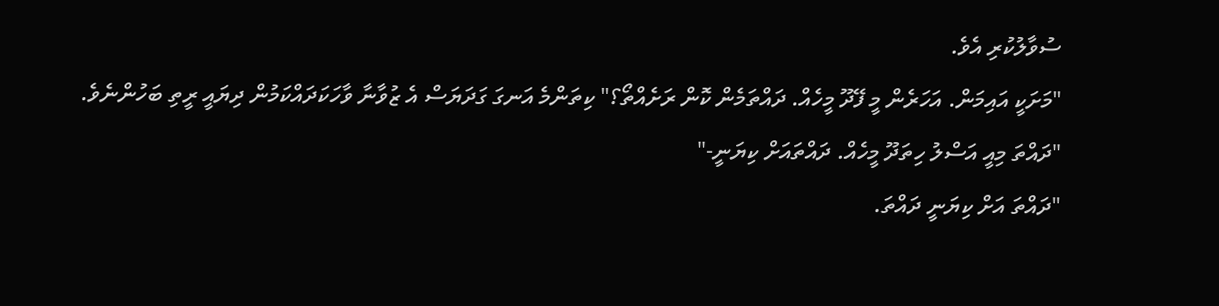ސުވާލުކުރި އެވެ.
"މަށަކީ އައިމަން. އަހަރެން މީ ފޭދޫ މީހެއް. ދައްތަމެން ކޮން ރަށެއްތޯ؟" ކިތަންމެ އަނގަ ގަދަޔަސް އެ ޒުވާނާ ވާހަކަދައްކަމުން ދިޔައީ ރީތި ބަހުންނެވެ.
"ދައްތަ މިއީ އަސްލު ހިތަދޫ މީހެއް. ދައްތައަށް ކިޔަނީ-"
"ދައްތަ އަށް ކިޔަނީ ދައްތަ.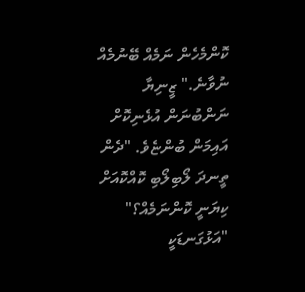ކޮންމެހެން ނަމެއް ބޭނުމެއް ނުވާނެ." ޒީނިޔާ ނަންބުނަން އުޅެނިކޮށް އައިމަން ބުންޏެވެ. "ދެން ތީނދަ ލޯބިލޯބި ކޮއްކޮއަށް ކިޔަނީ ކޮންނަމެއް؟"
"އަޅުގަނޑަކީ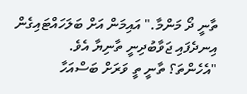ތާނީ ދޯ މަންމާ." އައިމަން އަށް ބަލަހައްޓައިގެން އިނދެފައި ޖަވާބުދިނީ ތާނިޔާ އެވެ.
"އެހެންތަ؟ ތާނީ ތީ ވަރަށް ބަސްއަހާ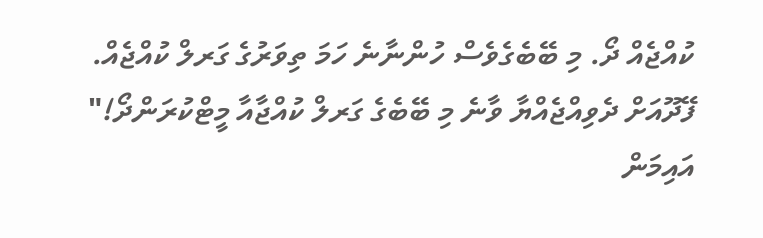ކުއްޖެއް ދޯ. މި ބޭބެގެވެސް ހުންނާނެ ހަމަ ތިވަރުގެ ގަރލް ކުއްޖެއް. ފޭދޫއަށް ދެވިއްޖެއްޔާ ވާނެ މި ބޭބެގެ ގަރލް ކުއްޖާއާ މީޓްކުރަންދޯ!" އައިމަން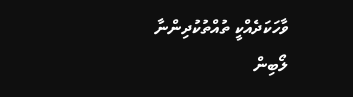ވާހަކަދެއްކީ ތުއްތުކުދިންނާ ލޯބިން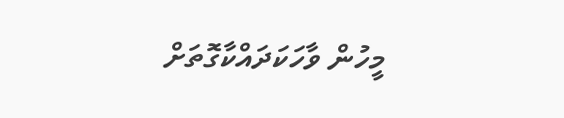މީހުން ވާހަކަދައްކާގޮތަށް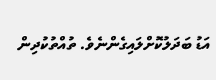އަޑު ބަދަލުކޮށްލައިގެންނެވެ. ތުއްތުކުދިން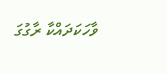ވާހަކަދައްކާ ރާގުގަ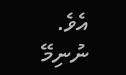އެވެ.
ނުނިމޭ